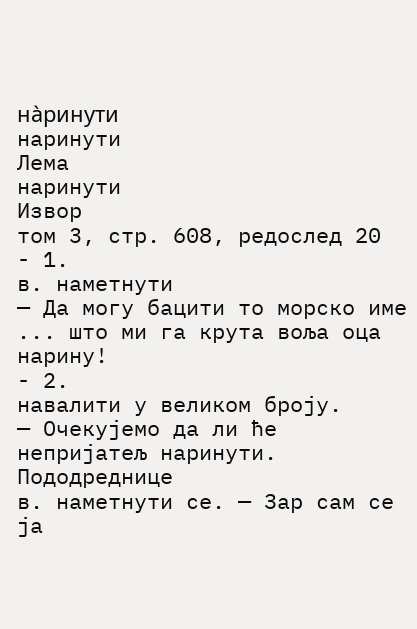на̀ринути
наринути
Лема
наринути
Извор
том 3, стр. 608, редослед 20
- 1.
в. наметнути
— Да могу бацити то морско име ... што ми га крута воља оца нарину!
- 2.
навалити у великом броју.
— Очекујемо да ли ће непријатељ наринути.
Пододреднице
в. наметнути се. — Зар сам се ја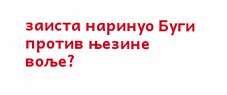заиста наринуо Буги против њезине воље?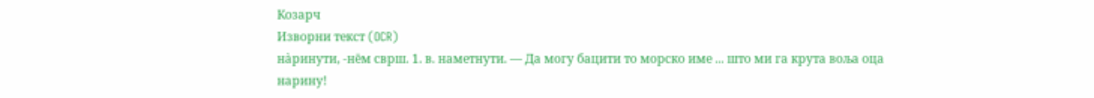Козарч
Изворни текст (OCR)
на̀ринути, -не̄м сврш. 1. в. наметнути. — Да могу бацити то морско име ... што ми га крута воља оца нарину!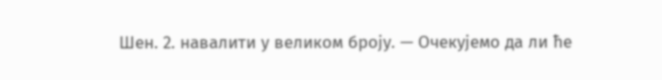Шен. 2. навалити у великом броју. — Очекујемо да ли ће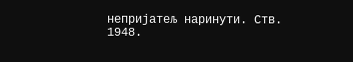непријатељ наринути. Ств. 1948.